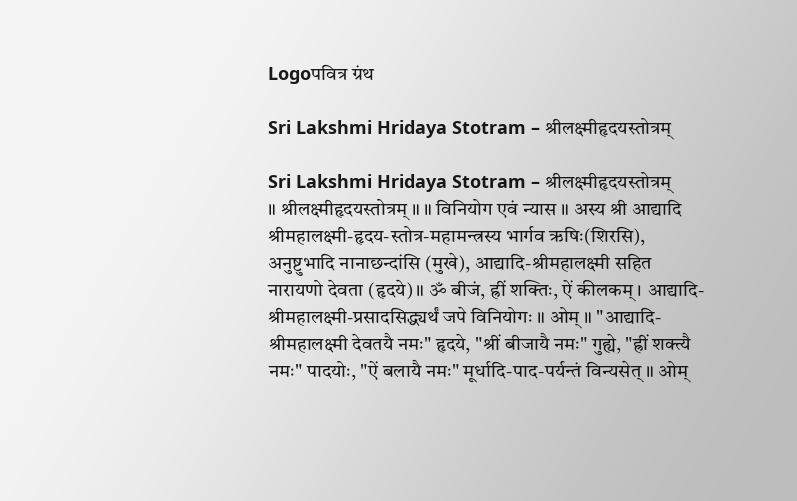Logoपवित्र ग्रंथ

Sri Lakshmi Hridaya Stotram – श्रीलक्ष्मीहृदयस्तोत्रम्

Sri Lakshmi Hridaya Stotram – श्रीलक्ष्मीहृदयस्तोत्रम्
॥ श्रीलक्ष्मीहृदयस्तोत्रम् ॥ ॥ विनियोग एवं न्यास ॥ अस्य श्री आद्यादि श्रीमहालक्ष्मी-हृदय-स्तोत्र-महामन्त्रस्य भार्गव ऋषिः(शिरसि), अनुष्टुभादि नानाछन्दांसि (मुखे), आद्यादि-श्रीमहालक्ष्मी सहित नारायणो देवता (हृदये)॥ ॐ बीजं, ह्रीं शक्तिः, ऐं कीलकम् । आद्यादि-श्रीमहालक्ष्मी-प्रसादसिद्ध्यर्थं जपे विनियोगः ॥ ओम् ॥ "आद्यादि-श्रीमहालक्ष्मी देवतयै नमः" हृदये, "श्रीं बीजायै नमः" गुह्ये, "ह्रीं शक्त्यै नमः" पादयोः, "ऐं बलायै नमः" मूर्धादि-पाद-पर्यन्तं विन्यसेत् ॥ ओम्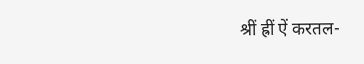श्रीं ह्रीं ऐं करतल-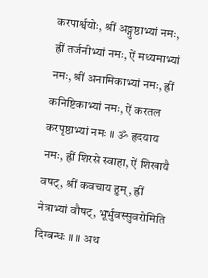करपार्श्वयोः, श्रीं अङ्गुष्ठाभ्यां नमः, ह्रीं तर्जनीभ्यां नमः, ऐं मध्यमाभ्यां नमः, श्रीं अनामिकाभ्यां नमः, ह्रीं कनिष्टिकाभ्यां नमः, ऐं करतल करपृष्ठाभ्यां नमः ॥ ॐ हृदयाय नमः, ह्रीं शिरसे स्वाहा, ऐं शिखायै वषट्, श्रीं कवचाय हुम्, ह्रीं नेत्राभ्यां वौषट्, भूर्भुवस्सुवरोमिति दिग्बन्धः ॥ ॥ अथ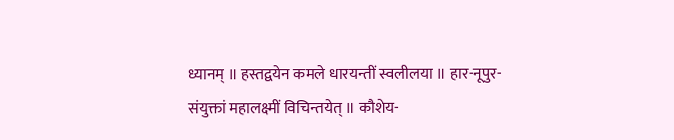ध्यानम् ॥ हस्तद्वयेन कमले धारयन्तीं स्वलीलया ॥ हार-नूपुर-संयुक्तां महालक्ष्मीं विचिन्तयेत् ॥ कौशेय-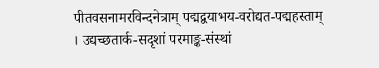पीतवसनामरविन्दनेत्राम् पद्मद्वयाभय-वरोद्यत-पद्महस्ताम् । उद्यच्छतार्क-सदृशां परमाङ्क-संस्थां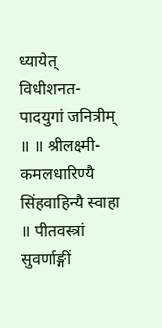ध्यायेत् विधीशनत-पादयुगां जनित्रीम् ॥ ॥ श्रीलक्ष्मी-कमलधारिण्यै सिंहवाहिन्यै स्वाहा ॥ पीतवस्त्रां सुवर्णाङ्गीं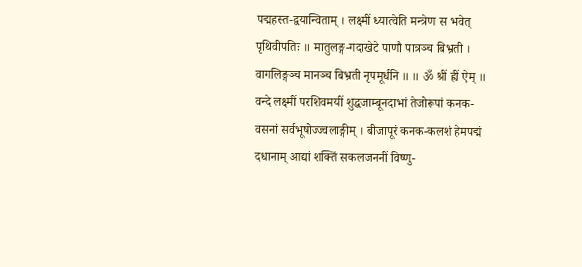पद्महस्त-द्वयान्विताम् । लक्ष्मीं ध्यात्वेति मन्त्रेण स भवेत् पृथिवीपतिः ॥ मातुलङ्ग-गदाखेटे पाणौ पात्रञ्च बिभ्रती । वागलिङ्गञ्च मानञ्च बिभ्रती नृपमूर्धनि ॥ ॥ ॐ श्रीं ह्रीं ऐम् ॥ वन्दे लक्ष्मीं परशिवमयीं शुद्धजाम्बूनदाभां तेजोरूपां कनक-वसनां सर्वभूषोज्ज्वलाङ्गीम् । बीजापूरं कनक-कलशं हेमपद्मं दधानाम् आद्यां शक्तिं सकलजननीं विष्णु-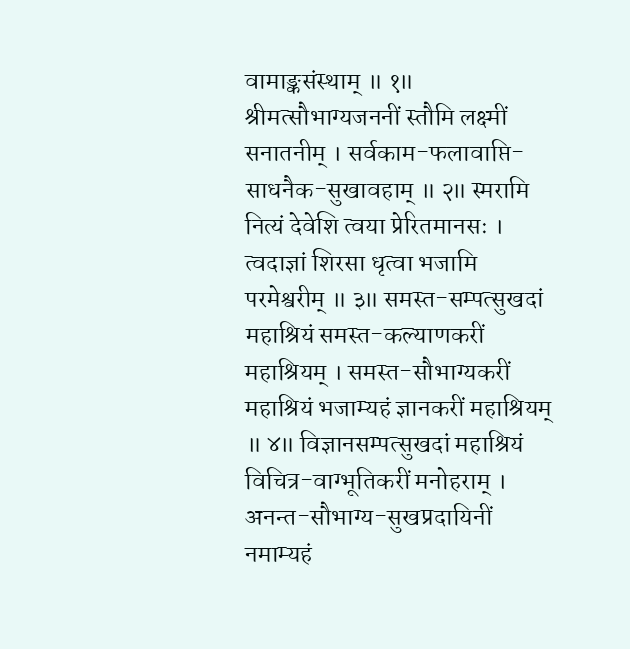वामाङ्कसंस्थाम् ॥ १॥ श्रीमत्सौभाग्यजननीं स्तौमि लक्ष्मीं सनातनीम् । सर्वकाम-फलावाप्ति-साधनैक-सुखावहाम् ॥ २॥ स्मरामि नित्यं देवेशि त्वया प्रेरितमानसः । त्वदाज्ञां शिरसा धृत्वा भजामि परमेश्वरीम् ॥ ३॥ समस्त-सम्पत्सुखदां महाश्रियं समस्त-कल्याणकरीं महाश्रियम् । समस्त-सौभाग्यकरीं महाश्रियं भजाम्यहं ज्ञानकरीं महाश्रियम् ॥ ४॥ विज्ञानसम्पत्सुखदां महाश्रियं विचित्र-वाग्भूतिकरीं मनोहराम् । अनन्त-सौभाग्य-सुखप्रदायिनीं नमाम्यहं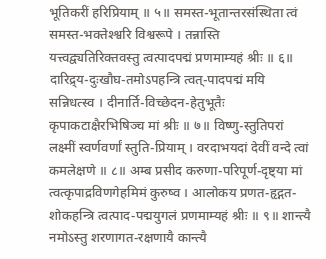भूतिकरीं हरिप्रियाम् ॥ ५॥ समस्त-भूतान्तरसंस्थिता त्वं समस्त-भक्तेश्श्वरि विश्वरूपे । तन्नास्ति यत्त्वद्व्यतिरिक्तवस्तु त्वत्पादपद्मं प्रणमाम्यहं श्रीः ॥ ६॥ दारिद्र्य-दुःखौघ-तमोऽपहन्त्रि त्वत्-पादपद्मं मयि सन्निधत्स्व । दीनार्ति-विच्छेदन-हेतुभूतैः कृपाकटाक्षैरभिषिञ्च मां श्रीः ॥ ७॥ विष्णु-स्तुतिपरां लक्ष्मीं स्वर्णवर्णां स्तुति-प्रियाम् । वरदाभयदां देवीं वन्दे त्वां कमलेक्षणे ॥ ८॥ अम्ब प्रसीद करुणा-परिपूर्ण-दृष्ट्या मां त्वत्कृपाद्रविणगेहमिमं कुरुष्व । आलोकय प्रणत-हृद्गत-शोकहन्त्रि त्वत्पाद-पद्मयुगलं प्रणमाम्यहं श्रीः ॥ ९॥ शान्त्यै नमोऽस्तु शरणागत-रक्षणायै कान्त्यै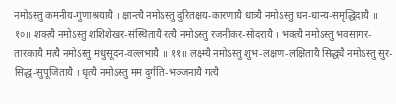नमोऽस्तु कमनीय-गुणाश्रयायै । क्षान्त्यै नमोऽस्तु दुरितक्षय-कारणायै धात्र्यै नमोऽस्तु धन-धान्य-समृद्धिदायै ॥ १०॥ शक्त्यै नमोऽस्तु शशिशेखर-संस्थितायै रत्यै नमोऽस्तु रजनीकर-सोदरायै । भक्त्यै नमोऽस्तु भवसागर-तारकायै मत्यै नमोऽस्तु मधुसूदन-वल्लभायै ॥ ११॥ लक्ष्म्यै नमोऽस्तु शुभ-लक्षण-लक्षितायै सिद्ध्यै नमोऽस्तु सुर-सिद्ध-सुपूजितायै । धृत्यै नमोऽस्तु मम दुर्गति-भञ्जनायै गत्यै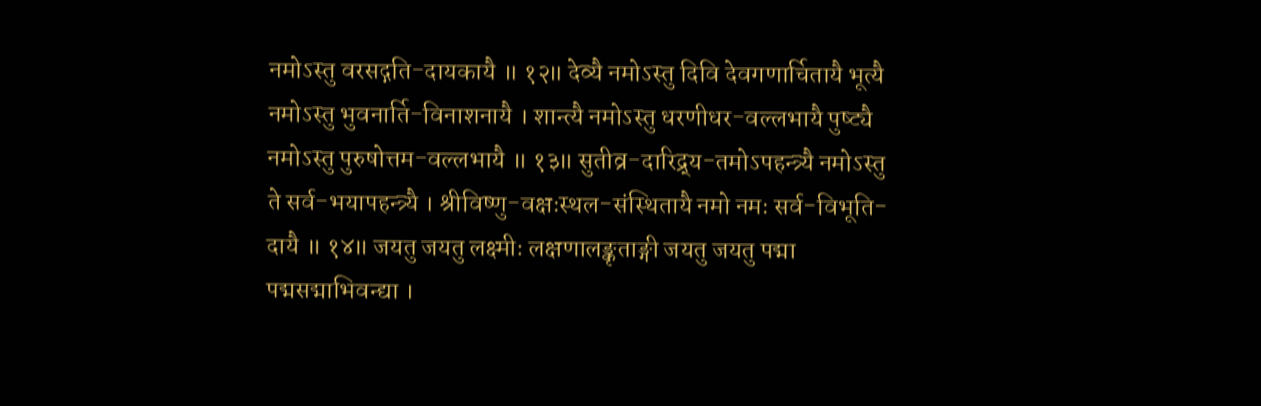नमोऽस्तु वरसद्गति-दायकायै ॥ १२॥ देव्यै नमोऽस्तु दिवि देवगणार्चितायै भूत्यै नमोऽस्तु भुवनार्ति-विनाशनायै । शान्त्यै नमोऽस्तु धरणीधर-वल्लभायै पुष्ट्यै नमोऽस्तु पुरुषोत्तम-वल्लभायै ॥ १३॥ सुतीव्र-दारिद्र्य-तमोऽपहन्त्र्यै नमोऽस्तु ते सर्व-भयापहन्त्र्यै । श्रीविष्णु-वक्षःस्थल-संस्थितायै नमो नमः सर्व-विभूति-दायै ॥ १४॥ जयतु जयतु लक्ष्मीः लक्षणालङ्कृताङ्गी जयतु जयतु पद्मा पद्मसद्माभिवन्द्या ।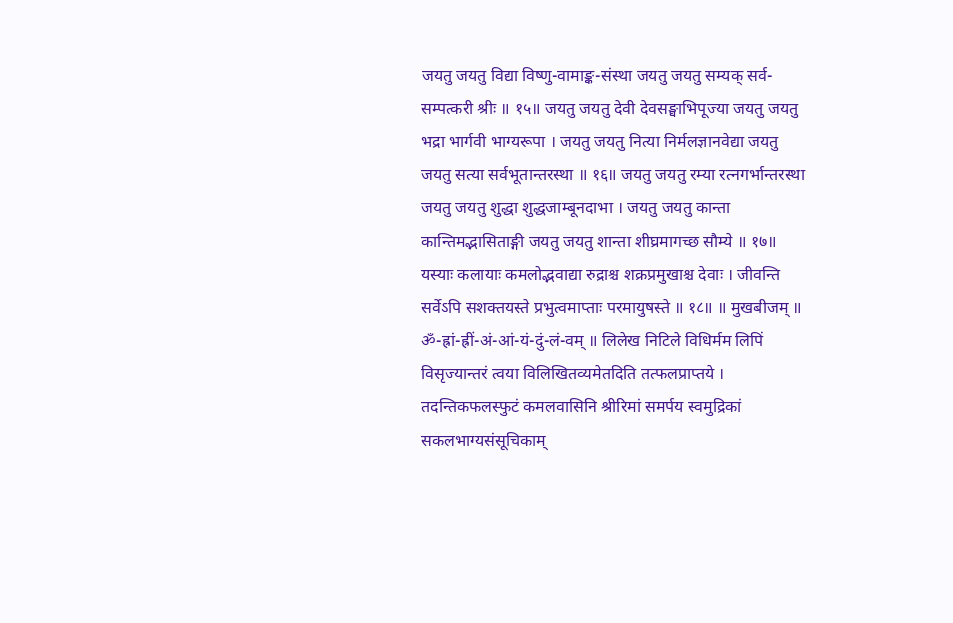जयतु जयतु विद्या विष्णु-वामाङ्क-संस्था जयतु जयतु सम्यक् सर्व-सम्पत्करी श्रीः ॥ १५॥ जयतु जयतु देवी देवसङ्घाभिपूज्या जयतु जयतु भद्रा भार्गवी भाग्यरूपा । जयतु जयतु नित्या निर्मलज्ञानवेद्या जयतु जयतु सत्या सर्वभूतान्तरस्था ॥ १६॥ जयतु जयतु रम्या रत्नगर्भान्तरस्था जयतु जयतु शुद्धा शुद्धजाम्बूनदाभा । जयतु जयतु कान्ता कान्तिमद्भासिताङ्गी जयतु जयतु शान्ता शीघ्रमागच्छ सौम्ये ॥ १७॥ यस्याः कलायाः कमलोद्भवाद्या रुद्राश्च शक्रप्रमुखाश्च देवाः । जीवन्ति सर्वेऽपि सशक्तयस्ते प्रभुत्वमाप्ताः परमायुषस्ते ॥ १८॥ ॥ मुखबीजम् ॥ ॐ-ह्रां-ह्रीं-अं-आं-यं-दुं-लं-वम् ॥ लिलेख निटिले विधिर्मम लिपिं विसृज्यान्तरं त्वया विलिखितव्यमेतदिति तत्फलप्राप्तये । तदन्तिकफलस्फुटं कमलवासिनि श्रीरिमां समर्पय स्वमुद्रिकां सकलभाग्यसंसूचिकाम्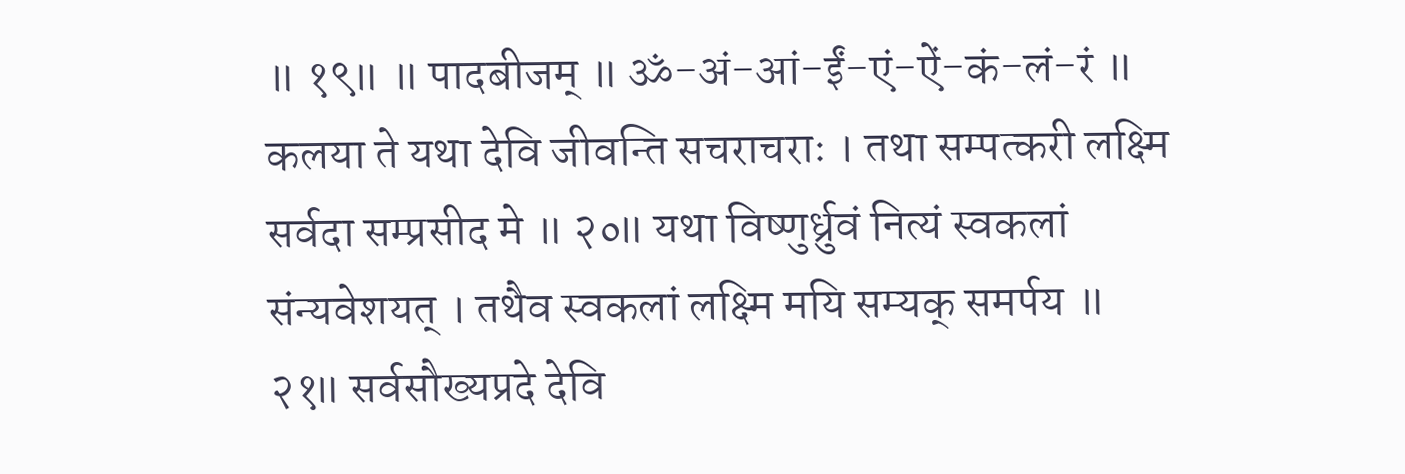॥ १९॥ ॥ पादबीजम् ॥ ॐ-अं-आं-ईं-एं-ऐं-कं-लं-रं ॥ कलया ते यथा देवि जीवन्ति सचराचराः । तथा सम्पत्करी लक्ष्मि सर्वदा सम्प्रसीद मे ॥ २०॥ यथा विष्णुर्ध्रुवं नित्यं स्वकलां संन्यवेशयत् । तथैव स्वकलां लक्ष्मि मयि सम्यक् समर्पय ॥ २१॥ सर्वसौख्यप्रदे देवि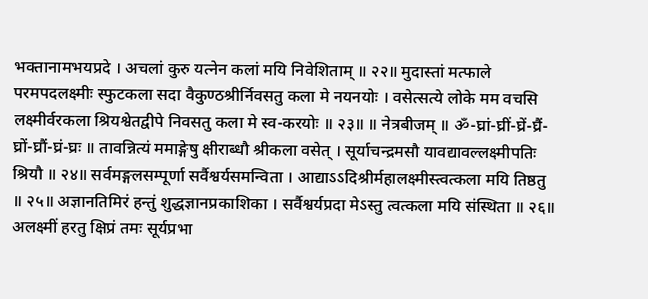भक्तानामभयप्रदे । अचलां कुरु यत्नेन कलां मयि निवेशिताम् ॥ २२॥ मुदास्तां मत्फाले परमपदलक्ष्मीः स्फुटकला सदा वैकुण्ठश्रीर्निवसतु कला मे नयनयोः । वसेत्सत्ये लोके मम वचसि लक्ष्मीर्वरकला श्रियश्वेतद्वीपे निवसतु कला मे स्व-करयोः ॥ २३॥ ॥ नेत्रबीजम् ॥ ॐ-घ्रां-घ्रीं-घ्रें-घ्रैं-घ्रों-घ्रौं-घ्रं-घ्रः ॥ तावन्नित्यं ममाङ्गेषु क्षीराब्धौ श्रीकला वसेत् । सूर्याचन्द्रमसौ यावद्यावल्लक्ष्मीपतिः श्रियौ ॥ २४॥ सर्वमङ्गलसम्पूर्णा सर्वैश्वर्यसमन्विता । आद्याऽऽदिश्रीर्महालक्ष्मीस्त्वत्कला मयि तिष्ठतु ॥ २५॥ अज्ञानतिमिरं हन्तुं शुद्धज्ञानप्रकाशिका । सर्वैश्वर्यप्रदा मेऽस्तु त्वत्कला मयि संस्थिता ॥ २६॥ अलक्ष्मीं हरतु क्षिप्रं तमः सूर्यप्रभा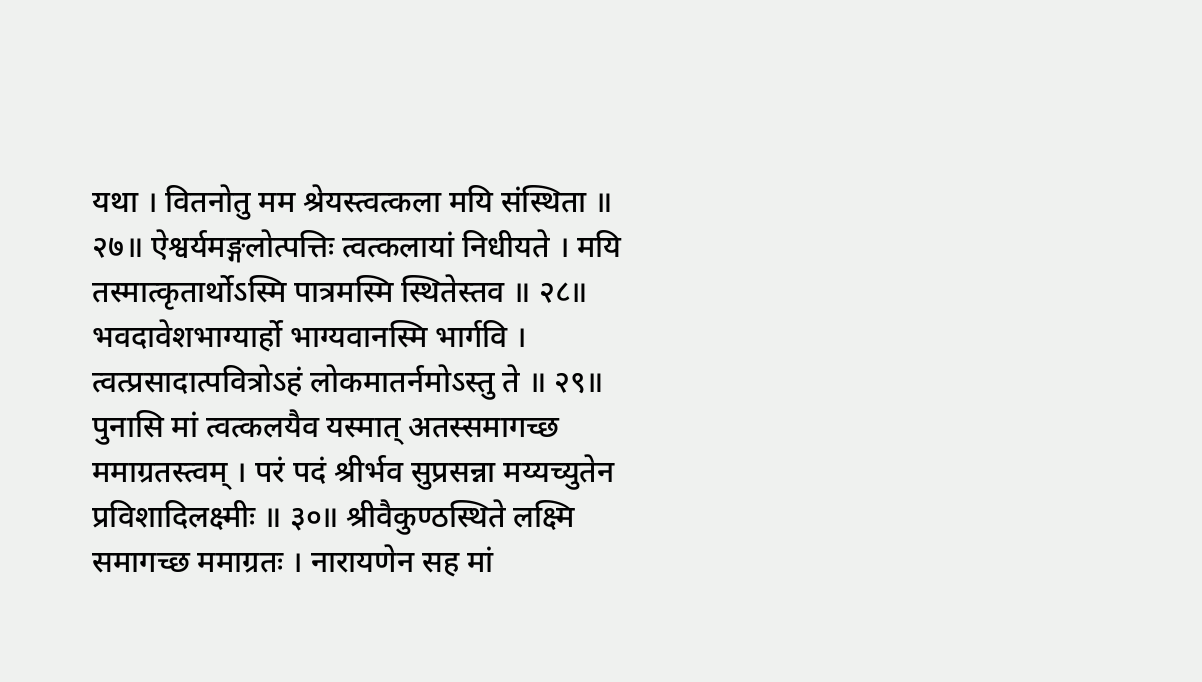यथा । वितनोतु मम श्रेयस्त्वत्कला मयि संस्थिता ॥ २७॥ ऐश्वर्यमङ्गलोत्पत्तिः त्वत्कलायां निधीयते । मयि तस्मात्कृतार्थोऽस्मि पात्रमस्मि स्थितेस्तव ॥ २८॥ भवदावेशभाग्यार्हो भाग्यवानस्मि भार्गवि । त्वत्प्रसादात्पवित्रोऽहं लोकमातर्नमोऽस्तु ते ॥ २९॥ पुनासि मां त्वत्कलयैव यस्मात् अतस्समागच्छ ममाग्रतस्त्वम् । परं पदं श्रीर्भव सुप्रसन्ना मय्यच्युतेन प्रविशादिलक्ष्मीः ॥ ३०॥ श्रीवैकुण्ठस्थिते लक्ष्मि समागच्छ ममाग्रतः । नारायणेन सह मां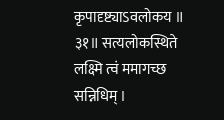कृपादृष्ट्याऽवलोकय ॥ ३१॥ सत्यलोकस्थिते लक्ष्मि त्वं ममागच्छ सन्निधिम् ।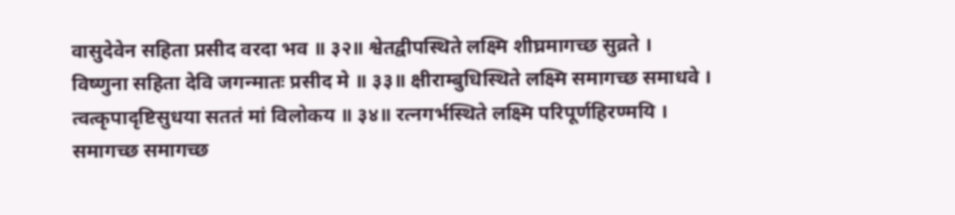वासुदेवेन सहिता प्रसीद वरदा भव ॥ ३२॥ श्वेतद्वीपस्थिते लक्ष्मि शीघ्रमागच्छ सुव्रते । विष्णुना सहिता देवि जगन्मातः प्रसीद मे ॥ ३३॥ क्षीराम्बुधिस्थिते लक्ष्मि समागच्छ समाधवे । त्वत्कृपादृष्टिसुधया सततं मां विलोकय ॥ ३४॥ रत्नगर्भस्थिते लक्ष्मि परिपूर्णहिरण्मयि । समागच्छ समागच्छ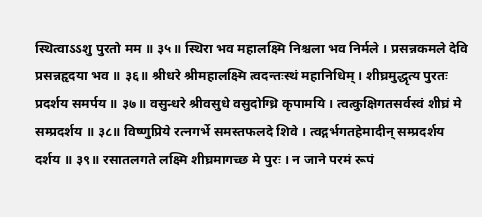स्थित्वाऽऽशु पुरतो मम ॥ ३५॥ स्थिरा भव महालक्ष्मि निश्चला भव निर्मले । प्रसन्नकमले देवि प्रसन्नहृदया भव ॥ ३६॥ श्रीधरे श्रीमहालक्ष्मि त्वदन्तःस्थं महानिधिम् । शीघ्रमुद्धृत्य पुरतः प्रदर्शय समर्पय ॥ ३७॥ वसुन्धरे श्रीवसुधे वसुदोग्ध्रि कृपामयि । त्वत्कुक्षिगतसर्वस्वं शीघ्रं मे सम्प्रदर्शय ॥ ३८॥ विष्णुप्रिये रत्नगर्भे समस्तफलदे शिवे । त्वद्गर्भगतहेमादीन् सम्प्रदर्शय दर्शय ॥ ३९॥ रसातलगते लक्ष्मि शीघ्रमागच्छ मे पुरः । न जाने परमं रूपं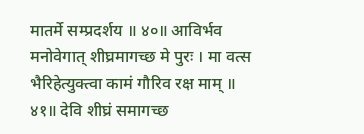मातर्मे सम्प्रदर्शय ॥ ४०॥ आविर्भव मनोवेगात् शीघ्रमागच्छ मे पुरः । मा वत्स भैरिहेत्युक्त्वा कामं गौरिव रक्ष माम् ॥ ४१॥ देवि शीघ्रं समागच्छ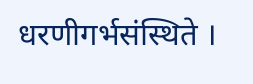धरणीगर्भसंस्थिते ।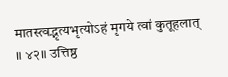मातस्त्वद्भृत्यभृत्योऽहं मृगये त्वां कुतूहलात् ॥ ४२॥ उत्तिष्ठ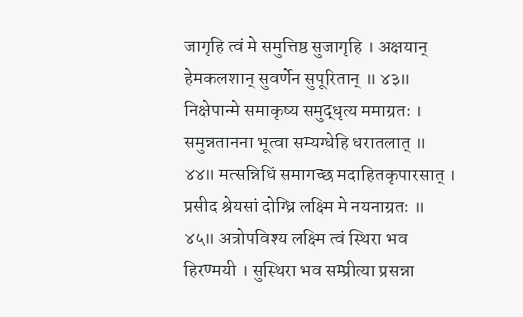जागृहि त्वं मे समुत्तिष्ठ सुजागृहि । अक्षयान् हेमकलशान् सुवर्णेन सुपूरितान् ॥ ४३॥ निक्षेपान्मे समाकृष्य समुद्धृत्य ममाग्रतः । समुन्नतानना भूत्वा सम्यग्धेहि धरातलात् ॥ ४४॥ मत्सन्निधिं समागच्छ मदाहितकृपारसात् । प्रसीद श्रेयसां दोग्ध्रि लक्ष्मि मे नयनाग्रतः ॥ ४५॥ अत्रोपविश्य लक्ष्मि त्वं स्थिरा भव हिरण्मयी । सुस्थिरा भव सम्प्रीत्या प्रसन्ना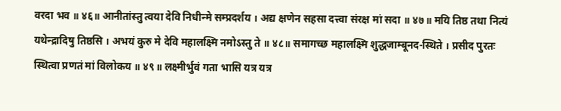वरदा भव ॥ ४६॥ आनीतांस्तु त्वया देवि निधीन्मे सम्प्रदर्शय । अद्य क्षणेन सहसा दत्त्वा संरक्ष मां सदा ॥ ४७॥ मयि तिष्ठ तथा नित्यं यथेन्द्रादिषु तिष्ठसि । अभयं कुरु मे देवि महालक्ष्मि नमोऽस्तु ते ॥ ४८॥ समागच्छ महालक्ष्मि शुद्धजाम्बूनद-स्थिते । प्रसीद पुरतः स्थित्वा प्रणतं मां विलोकय ॥ ४९॥ लक्ष्मीर्भुवं गता भासि यत्र यत्र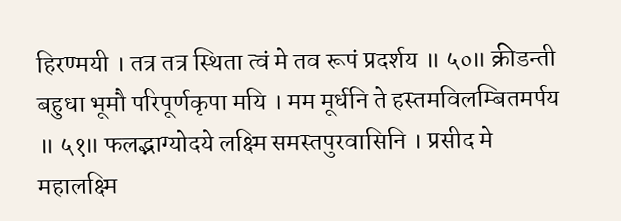हिरण्मयी । तत्र तत्र स्थिता त्वं मे तव रूपं प्रदर्शय ॥ ५०॥ क्रीडन्ती बहुधा भूमौ परिपूर्णकृपा मयि । मम मूर्धनि ते हस्तमविलम्बितमर्पय ॥ ५१॥ फलद्भाग्योदये लक्ष्मि समस्तपुरवासिनि । प्रसीद मे महालक्ष्मि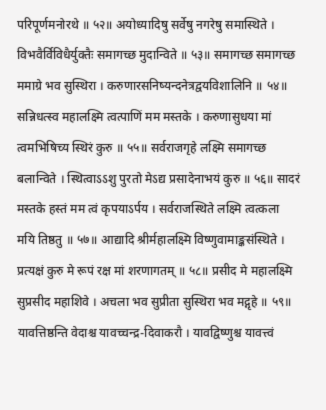परिपूर्णमनोरथे ॥ ५२॥ अयोध्यादिषु सर्वेषु नगरेषु समास्थिते । विभवैर्विविधैर्युक्तैः समागच्छ मुदान्विते ॥ ५३॥ समागच्छ समागच्छ ममाग्रे भव सुस्थिरा । करुणारसनिष्यन्दनेत्रद्वयविशालिनि ॥ ५४॥ सन्निधत्स्व महालक्ष्मि त्वत्पाणिं मम मस्तके । करुणासुधया मां त्वमभिषिच्य स्थिरं कुरु ॥ ५५॥ सर्वराजगृहे लक्ष्मि समागच्छ बलान्विते । स्थित्वाऽऽशु पुरतो मेऽद्य प्रसादेनाभयं कुरु ॥ ५६॥ सादरं मस्तके हस्तं मम त्वं कृपयाऽर्पय । सर्वराजस्थिते लक्ष्मि त्वत्कला मयि तिष्ठतु ॥ ५७॥ आद्यादि श्रीर्महालक्ष्मि विष्णुवामाङ्कसंस्थिते । प्रत्यक्षं कुरु मे रूपं रक्ष मां शरणागतम् ॥ ५८॥ प्रसीद मे महालक्ष्मि सुप्रसीद महाशिवे । अचला भव सुप्रीता सुस्थिरा भव मद्गृहे ॥ ५९॥ यावत्तिष्ठन्ति वेदाश्च यावच्चन्द्र-दिवाकरौ । यावद्विष्णुश्च यावत्त्वं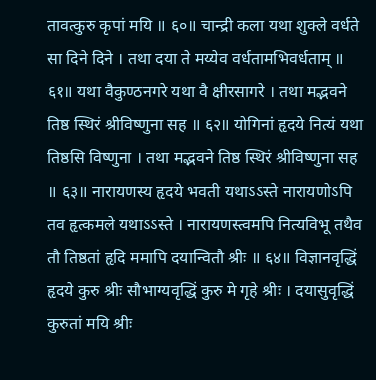तावत्कुरु कृपां मयि ॥ ६०॥ चान्द्री कला यथा शुक्ले वर्धते सा दिने दिने । तथा दया ते मय्येव वर्धतामभिवर्धताम् ॥ ६१॥ यथा वैकुण्ठनगरे यथा वै क्षीरसागरे । तथा मद्भवने तिष्ठ स्थिरं श्रीविष्णुना सह ॥ ६२॥ योगिनां हृदये नित्यं यथा तिष्ठसि विष्णुना । तथा मद्भवने तिष्ठ स्थिरं श्रीविष्णुना सह ॥ ६३॥ नारायणस्य हृदये भवती यथाऽऽस्ते नारायणोऽपि तव हृत्कमले यथाऽऽस्ते । नारायणस्त्वमपि नित्यविभू तथैव तौ तिष्ठतां हृदि ममापि दयान्वितौ श्रीः ॥ ६४॥ विज्ञानवृद्धिं हृदये कुरु श्रीः सौभाग्यवृद्धिं कुरु मे गृहे श्रीः । दयासुवृद्धिं कुरुतां मयि श्रीः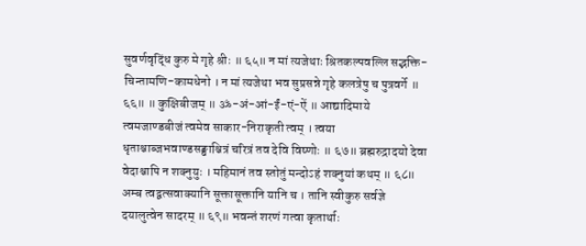सुवर्णवृद्धिं कुरु मे गृहे श्रीः ॥ ६५॥ न मां त्यजेथाः श्रितकल्पवल्लि सद्भक्ति-चिन्तामणि-कामधेनो । न मां त्यजेथा भव सुप्रसन्ने गृहे कलत्रेषु च पुत्रवर्गे ॥ ६६॥ ॥ कुक्षिबीजम् ॥ ॐ-अं-आं-ईं-एं-ऐं ॥ आद्यादिमाये त्वमजाण्डबीजं त्वमेव साकार-निराकृती त्वम् । त्वया धृताश्चाब्जभवाण्डसङ्घाश्चित्रं चरित्रं तव देवि विष्णोः ॥ ६७॥ ब्रह्मरुद्रादयो देवा वेदाश्चापि न शक्नुयुः । महिमानं तव स्तोतुं मन्दोऽहं शक्नुयां कथम् ॥ ६८॥ अम्ब त्वद्वत्सवाक्यानि सूक्तासूक्तानि यानि च । तानि स्वीकुरु सर्वज्ञे दयालुत्वेन सादरम् ॥ ६९॥ भवन्तं शरणं गत्वा कृतार्थाः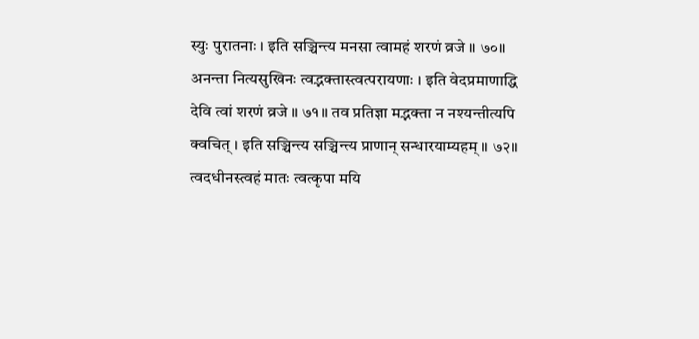स्युः पुरातनाः । इति सञ्चिन्त्य मनसा त्वामहं शरणं व्रजे ॥ ७०॥ अनन्ता नित्यसुखिनः त्वद्भक्तास्त्वत्परायणाः । इति वेदप्रमाणाद्धि देवि त्वां शरणं व्रजे ॥ ७१॥ तव प्रतिज्ञा मद्भक्ता न नश्यन्तीत्यपि क्वचित् । इति सञ्चिन्त्य सञ्चिन्त्य प्राणान् सन्धारयाम्यहम् ॥ ७२॥ त्वदधीनस्त्वहं मातः त्वत्कृपा मयि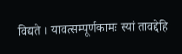विद्यते । यावत्सम्पूर्णकामः स्यां तावद्देहि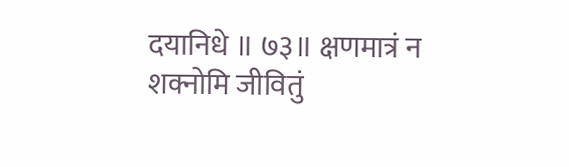दयानिधे ॥ ७३॥ क्षणमात्रं न शक्नोमि जीवितुं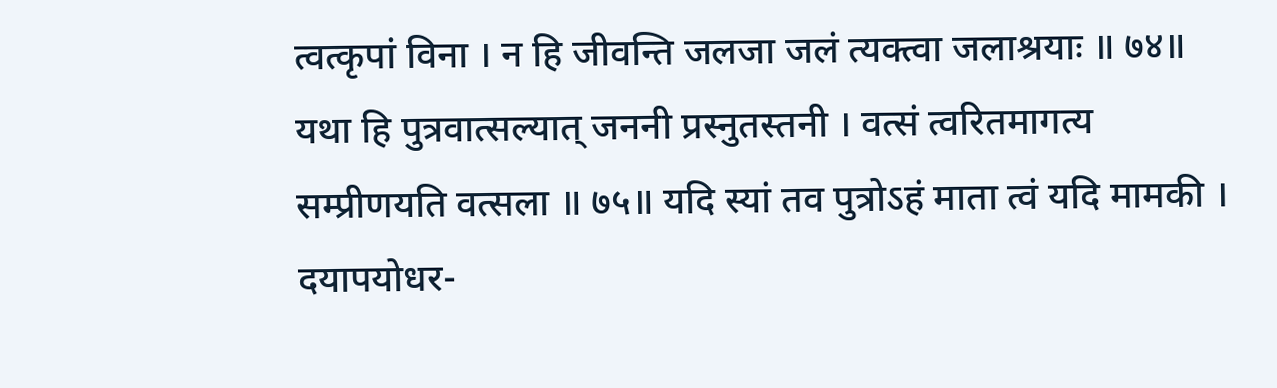त्वत्कृपां विना । न हि जीवन्ति जलजा जलं त्यक्त्वा जलाश्रयाः ॥ ७४॥ यथा हि पुत्रवात्सल्यात् जननी प्रस्नुतस्तनी । वत्सं त्वरितमागत्य सम्प्रीणयति वत्सला ॥ ७५॥ यदि स्यां तव पुत्रोऽहं माता त्वं यदि मामकी । दयापयोधर-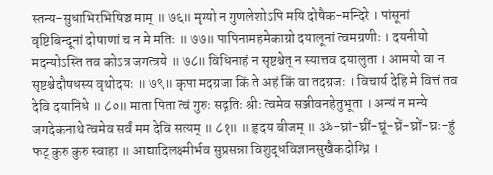स्तन्य-सुधाभिरभिषिञ्च माम् ॥ ७६॥ मृग्यो न गुणलेशोऽपि मयि दोषैक-मन्दिरे । पांसूनां वृष्टिबिन्दूनां दोषाणां च न मे मतिः ॥ ७७॥ पापिनामहमेकाग्रो दयालूनां त्वमग्रणीः । दयनीयो मदन्योऽस्ति तव कोऽत्र जगत्त्रये ॥ ७८॥ विधिनाहं न सृष्टश्चेत् न स्यात्तव दयालुता । आमयो वा न सृष्टश्चेदौषधस्य वृथोदयः ॥ ७९॥ कृपा मदग्रजा किं ते अहं किं वा तदग्रजः । विचार्य देहि मे वित्तं तव देवि दयानिधे ॥ ८०॥ माता पिता त्वं गुरुः सद्गतिः श्रीः त्वमेव सञ्जीवनहेतुभूता । अन्यं न मन्ये जगदेकनाथे त्वमेव सर्वं मम देवि सत्यम् ॥ ८१॥ ॥ हृदय बीजम् ॥ ॐ-घ्रां-घ्रीं-घ्रूं-घ्रें-घ्रों-घ्रः-हुं फट् कुरु कुरु स्वाहा ॥ आद्यादिलक्ष्मीर्भव सुप्रसन्ना विशुद्धविज्ञानसुखैकदोग्ध्रि ।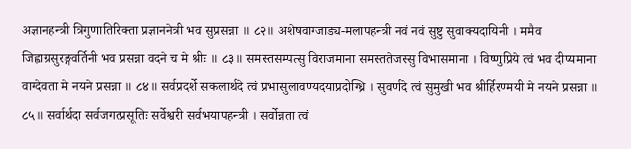अज्ञानहन्त्री त्रिगुणातिरिक्ता प्रज्ञाननेत्री भव सुप्रसन्ना ॥ ८२॥ अशेषवाग्जाड्य-मलापहन्त्री नवं नवं सुष्टु सुवाक्यदायिनी । ममैव जिह्वाग्रसुरङ्गवर्तिनी भव प्रसन्ना वदने च मे श्रीः ॥ ८३॥ समस्तसम्पत्सु विराजमाना समस्ततेजस्सु विभासमाना । विष्णुप्रिये त्वं भव दीप्यमाना वाग्देवता मे नयने प्रसन्ना ॥ ८४॥ सर्वप्रदर्शे सकलार्थदे त्वं प्रभासुलावण्यदयाप्रदोग्ध्रि । सुवर्णदे त्वं सुमुखी भव श्रीर्हिरण्मयी मे नयने प्रसन्ना ॥ ८५॥ सर्वार्थदा सर्वजगत्प्रसूतिः सर्वेश्वरी सर्वभयापहन्त्री । सर्वोन्नता त्वं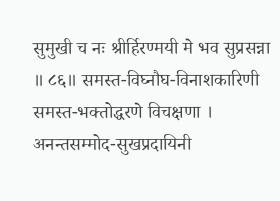सुमुखी च नः श्रीर्हिरण्मयी मे भव सुप्रसन्ना ॥ ८६॥ समस्त-विघ्नौघ-विनाशकारिणी समस्त-भक्तोद्धरणे विचक्षणा । अनन्तसम्मोद-सुखप्रदायिनी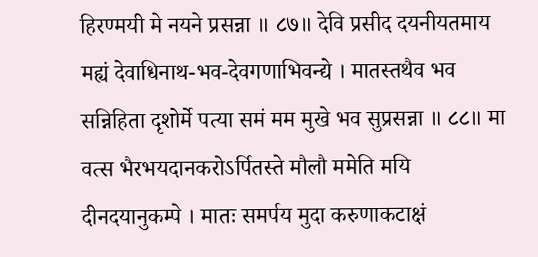हिरण्मयी मे नयने प्रसन्ना ॥ ८७॥ देवि प्रसीद दयनीयतमाय मह्यं देवाधिनाथ-भव-देवगणाभिवन्द्ये । मातस्तथैव भव सन्निहिता दृशोर्मे पत्या समं मम मुखे भव सुप्रसन्ना ॥ ८८॥ मा वत्स भैरभयदानकरोऽर्पितस्ते मौलौ ममेति मयि दीनदयानुकम्पे । मातः समर्पय मुदा करुणाकटाक्षं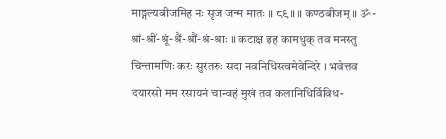माङ्गल्यबीजमिह नः सृज जन्म मातः ॥ ८९॥ ॥ कण्ठबीजम् ॥ ॐ-श्रां-श्रीं-श्रूं-श्रैं-श्रौं-श्रं-श्राः ॥ कटाक्ष इह कामधुक् तव मनस्तु चिन्तामणिः करः सुरतरुः सदा नवनिधिस्त्वमेवेन्दिरे । भवेत्तव दयारसो मम रसायनं चान्वहं मुखं तव कलानिधिर्विविध-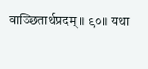वाञ्छितार्थप्रदम् ॥ ९०॥ यथा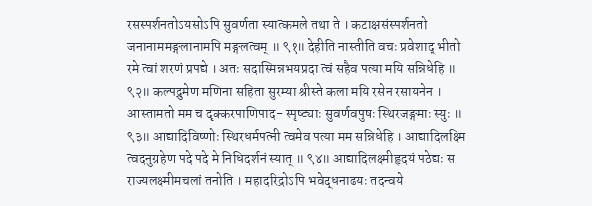रसस्पर्शनतोऽयसोऽपि सुवर्णता स्यात्कमले तथा ते । कटाक्षसंस्पर्शनतो जनानाममङ्गलानामपि मङ्गलत्वम् ॥ ९१॥ देहीति नास्तीति वचः प्रवेशाद् भीतो रमे त्वां शरणं प्रपद्ये । अतः सदास्मिन्नभयप्रदा त्वं सहैव पत्या मयि सन्निधेहि ॥ ९२॥ कल्पद्रुमेण मणिना सहिता सुरम्या श्रीस्ते कला मयि रसेन रसायनेन । आस्तामतो मम च दृक्करपाणिपाद- स्पृष्ट्याः सुवर्णवपुषः स्थिरजङ्गमाः स्युः ॥ ९३॥ आद्यादिविष्णोः स्थिरधर्मपत्नी त्वमेव पत्या मम सन्निधेहि । आद्यादिलक्ष्मि त्वदनुग्रहेण पदे पदे मे निधिदर्शनं स्यात् ॥ ९४॥ आद्यादिलक्ष्मीहृदयं पठेद्यः स राज्यलक्ष्मीमचलां तनोति । महादरिद्रोऽपि भवेद्धनाढयः तदन्वये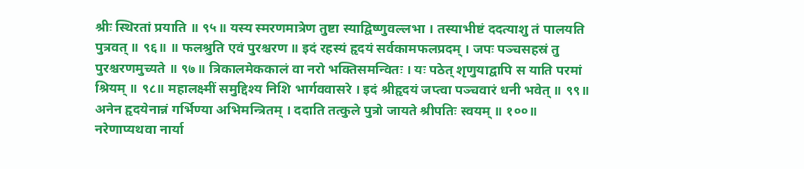श्रीः स्थिरतां प्रयाति ॥ ९५॥ यस्य स्मरणमात्रेण तुष्टा स्याद्विष्णुवल्लभा । तस्याभीष्टं ददत्याशु तं पालयति पुत्रवत् ॥ ९६॥ ॥ फलश्रुति एवं पुरश्चरण ॥ इदं रहस्यं हृदयं सर्वकामफलप्रदम् । जपः पञ्चसहस्रं तु पुरश्चरणमुच्यते ॥ ९७॥ त्रिकालमेककालं वा नरो भक्तिसमन्वितः । यः पठेत् श‍ृणुयाद्वापि स याति परमां श्रियम् ॥ ९८॥ महालक्ष्मीं समुद्दिश्य निशि भार्गववासरे । इदं श्रीहृदयं जप्त्वा पञ्चवारं धनी भवेत् ॥ ९९॥ अनेन हृदयेनान्नं गर्भिण्या अभिमन्त्रितम् । ददाति तत्कुले पुत्रो जायते श्रीपतिः स्वयम् ॥ १००॥ नरेणाप्यथवा नार्या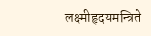लक्ष्मीहृदयमन्त्रिते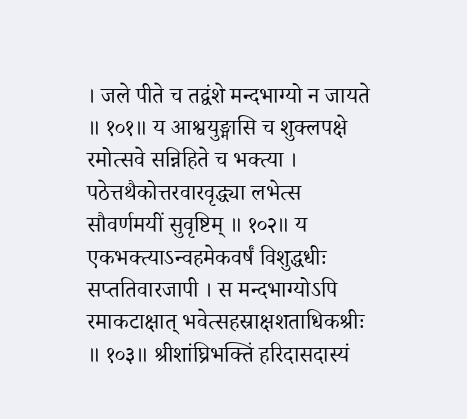। जले पीते च तद्वंशे मन्दभाग्यो न जायते ॥ १०१॥ य आश्वयुङ्मासि च शुक्लपक्षे रमोत्सवे सन्निहिते च भक्त्या । पठेत्तथैकोत्तरवारवृद्ध्या लभेत्स सौवर्णमयीं सुवृष्टिम् ॥ १०२॥ य एकभक्त्याऽन्वहमेकवर्षं विशुद्धधीः सप्ततिवारजापी । स मन्दभाग्योऽपि रमाकटाक्षात् भवेत्सहस्राक्षशताधिकश्रीः ॥ १०३॥ श्रीशांघ्रिभक्तिं हरिदासदास्यं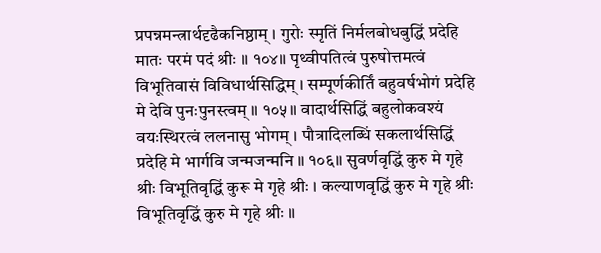प्रपन्नमन्त्रार्थदृढैकनिष्ठाम् । गुरोः स्मृतिं निर्मलबोधबुद्धिं प्रदेहि मातः परमं पदं श्रीः ॥ १०४॥ पृथ्वीपतित्वं पुरुषोत्तमत्वं विभूतिवासं विविधार्थसिद्धिम् । सम्पूर्णकीर्तिं बहुवर्षभोगं प्रदेहि मे देवि पुनःपुनस्त्वम् ॥ १०५॥ वादार्थसिद्धिं बहुलोकवश्यं वयःस्थिरत्वं ललनासु भोगम् । पौत्रादिलब्धिं सकलार्थसिद्धिं प्रदेहि मे भार्गवि जन्मजन्मनि ॥ १०६॥ सुवर्णवृद्धिं कुरु मे गृहे श्रीः विभूतिवृद्धिं कुरू मे गृहे श्रीः । कल्याणवृद्धिं कुरु मे गृहे श्रीः विभूतिवृद्धिं कुरु मे गृहे श्रीः ॥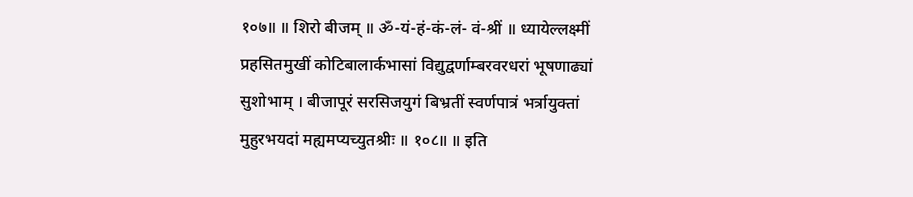१०७॥ ॥ शिरो बीजम् ॥ ॐ-यं-हं-कं-लं- वं-श्रीं ॥ ध्यायेल्लक्ष्मीं प्रहसितमुखीं कोटिबालार्कभासां विद्युद्वर्णाम्बरवरधरां भूषणाढ्यां सुशोभाम् । बीजापूरं सरसिजयुगं बिभ्रतीं स्वर्णपात्रं भर्त्रायुक्तां मुहुरभयदां मह्यमप्यच्युतश्रीः ॥ १०८॥ ॥ इति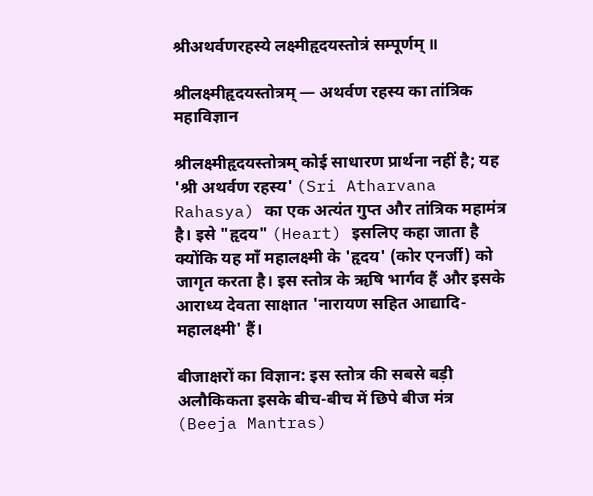श्रीअथर्वणरहस्ये लक्ष्मीहृदयस्तोत्रं सम्पूर्णम् ॥

श्रीलक्ष्मीहृदयस्तोत्रम् — अथर्वण रहस्य का तांत्रिक महाविज्ञान

श्रीलक्ष्मीहृदयस्तोत्रम् कोई साधारण प्रार्थना नहीं है; यह 'श्री अथर्वण रहस्य' (Sri Atharvana Rahasya) का एक अत्यंत गुप्त और तांत्रिक महामंत्र है। इसे "हृदय" (Heart) इसलिए कहा जाता है क्योंकि यह माँ महालक्ष्मी के 'हृदय' (कोर एनर्जी) को जागृत करता है। इस स्तोत्र के ऋषि भार्गव हैं और इसके आराध्य देवता साक्षात 'नारायण सहित आद्यादि-महालक्ष्मी' हैं।

बीजाक्षरों का विज्ञान: इस स्तोत्र की सबसे बड़ी अलौकिकता इसके बीच-बीच में छिपे बीज मंत्र (Beeja Mantras)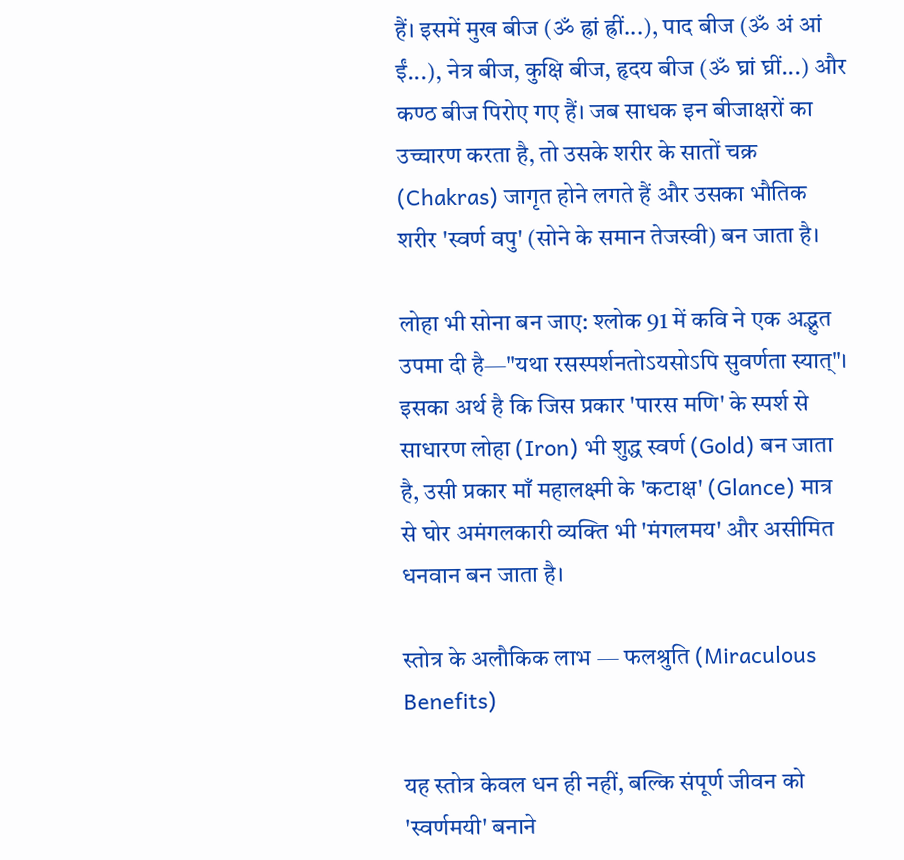हैं। इसमें मुख बीज (ॐ ह्रां ह्रीं...), पाद बीज (ॐ अं आं ईं...), नेत्र बीज, कुक्षि बीज, हृदय बीज (ॐ घ्रां घ्रीं...) और कण्ठ बीज पिरोए गए हैं। जब साधक इन बीजाक्षरों का उच्चारण करता है, तो उसके शरीर के सातों चक्र (Chakras) जागृत होने लगते हैं और उसका भौतिक शरीर 'स्वर्ण वपु' (सोने के समान तेजस्वी) बन जाता है।

लोहा भी सोना बन जाए: श्लोक 91 में कवि ने एक अद्भुत उपमा दी है—"यथा रसस्पर्शनतोऽयसोऽपि सुवर्णता स्यात्"। इसका अर्थ है कि जिस प्रकार 'पारस मणि' के स्पर्श से साधारण लोहा (Iron) भी शुद्ध स्वर्ण (Gold) बन जाता है, उसी प्रकार माँ महालक्ष्मी के 'कटाक्ष' (Glance) मात्र से घोर अमंगलकारी व्यक्ति भी 'मंगलमय' और असीमित धनवान बन जाता है।

स्तोत्र के अलौकिक लाभ — फलश्रुति (Miraculous Benefits)

यह स्तोत्र केवल धन ही नहीं, बल्कि संपूर्ण जीवन को 'स्वर्णमयी' बनाने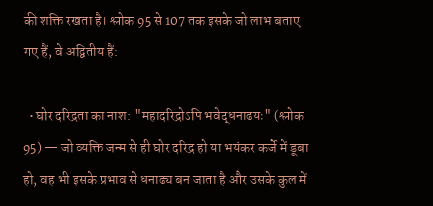की शक्ति रखता है। श्लोक 95 से 107 तक इसके जो लाभ बताए गए हैं, वे अद्वितीय हैं:

  • घोर दरिद्रता का नाश: "महादरिद्रोऽपि भवेद्धनाढयः" (श्लोक 95) — जो व्यक्ति जन्म से ही घोर दरिद्र हो या भयंकर कर्जे में डूबा हो, वह भी इसके प्रभाव से धनाढ्य बन जाता है और उसके कुल में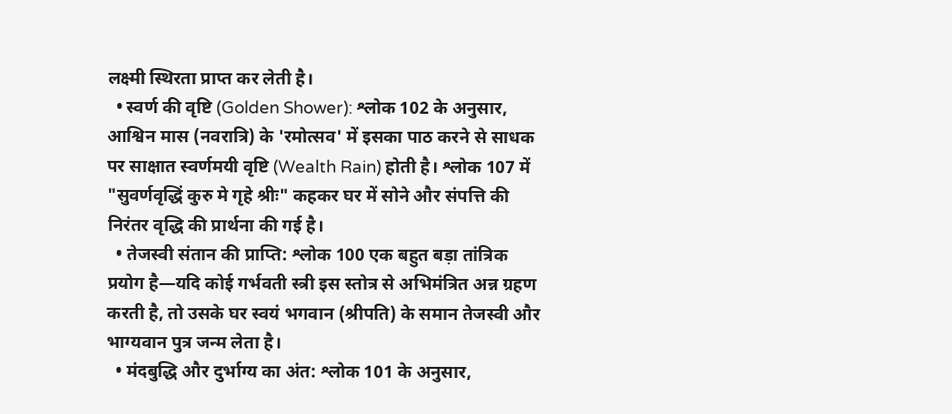लक्ष्मी स्थिरता प्राप्त कर लेती है।
  • स्वर्ण की वृष्टि (Golden Shower): श्लोक 102 के अनुसार, आश्विन मास (नवरात्रि) के 'रमोत्सव' में इसका पाठ करने से साधक पर साक्षात स्वर्णमयी वृष्टि (Wealth Rain) होती है। श्लोक 107 में "सुवर्णवृद्धिं कुरु मे गृहे श्रीः" कहकर घर में सोने और संपत्ति की निरंतर वृद्धि की प्रार्थना की गई है।
  • तेजस्वी संतान की प्राप्ति: श्लोक 100 एक बहुत बड़ा तांत्रिक प्रयोग है—यदि कोई गर्भवती स्त्री इस स्तोत्र से अभिमंत्रित अन्न ग्रहण करती है, तो उसके घर स्वयं भगवान (श्रीपति) के समान तेजस्वी और भाग्यवान पुत्र जन्म लेता है।
  • मंदबुद्धि और दुर्भाग्य का अंत: श्लोक 101 के अनुसार,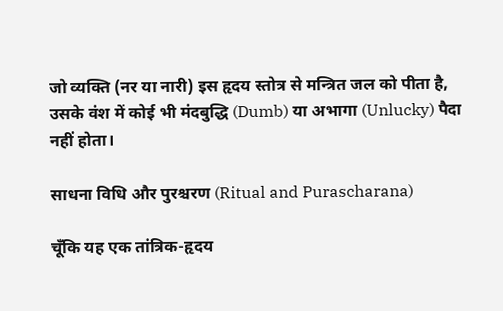जो व्यक्ति (नर या नारी) इस हृदय स्तोत्र से मन्त्रित जल को पीता है, उसके वंश में कोई भी मंदबुद्धि (Dumb) या अभागा (Unlucky) पैदा नहीं होता।

साधना विधि और पुरश्चरण (Ritual and Purascharana)

चूँकि यह एक तांत्रिक-हृदय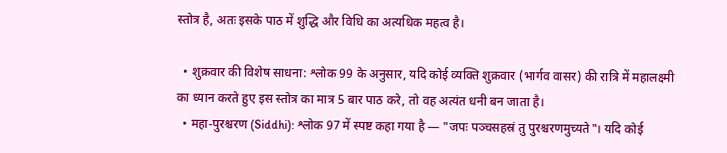स्तोत्र है, अतः इसके पाठ में शुद्धि और विधि का अत्यधिक महत्व है।

  • शुक्रवार की विशेष साधना: श्लोक 99 के अनुसार, यदि कोई व्यक्ति शुक्रवार (भार्गव वासर) की रात्रि में महालक्ष्मी का ध्यान करते हुए इस स्तोत्र का मात्र 5 बार पाठ करे, तो वह अत्यंत धनी बन जाता है।
  • महा-पुरश्चरण (Siddhi): श्लोक 97 में स्पष्ट कहा गया है — "जपः पञ्चसहस्रं तु पुरश्चरणमुच्यते"। यदि कोई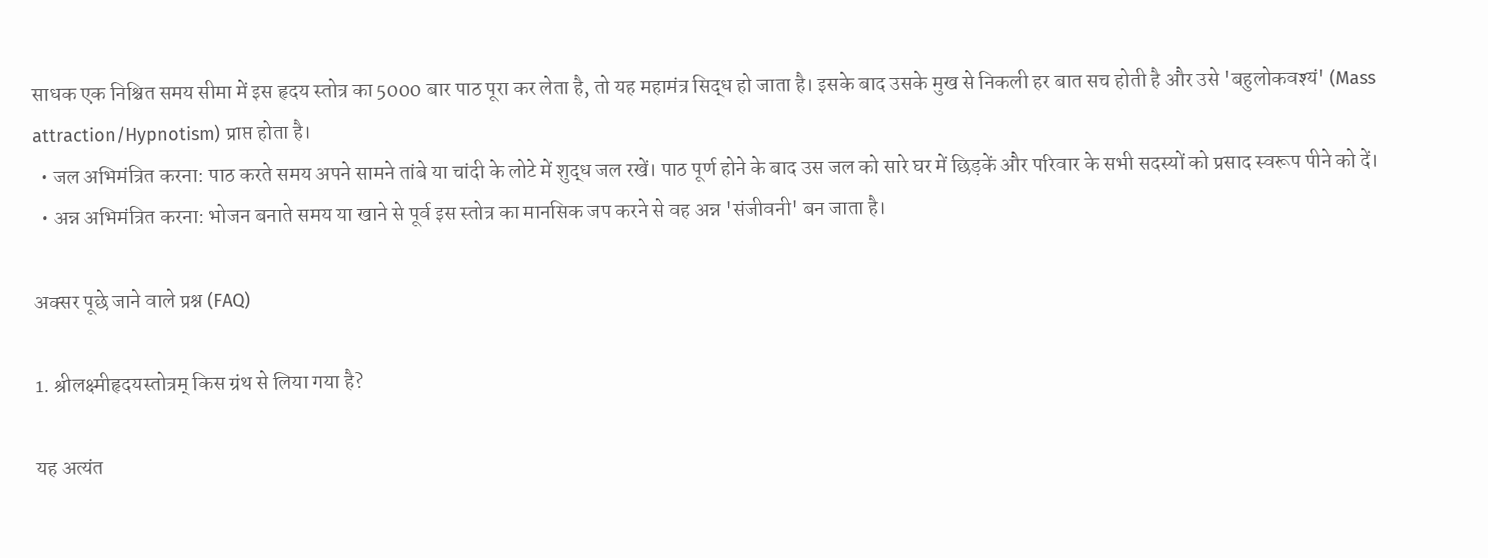साधक एक निश्चित समय सीमा में इस हृदय स्तोत्र का 5000 बार पाठ पूरा कर लेता है, तो यह महामंत्र सिद्ध हो जाता है। इसके बाद उसके मुख से निकली हर बात सच होती है और उसे 'बहुलोकवश्यं' (Mass attraction/Hypnotism) प्राप्त होता है।
  • जल अभिमंत्रित करना: पाठ करते समय अपने सामने तांबे या चांदी के लोटे में शुद्ध जल रखें। पाठ पूर्ण होने के बाद उस जल को सारे घर में छिड़कें और परिवार के सभी सदस्यों को प्रसाद स्वरूप पीने को दें।
  • अन्न अभिमंत्रित करना: भोजन बनाते समय या खाने से पूर्व इस स्तोत्र का मानसिक जप करने से वह अन्न 'संजीवनी' बन जाता है।

अक्सर पूछे जाने वाले प्रश्न (FAQ)

1. श्रीलक्ष्मीहृदयस्तोत्रम् किस ग्रंथ से लिया गया है?

यह अत्यंत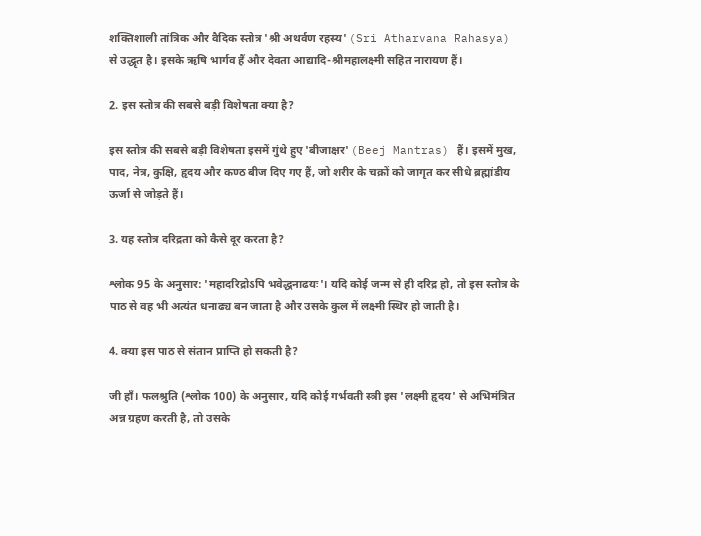शक्तिशाली तांत्रिक और वैदिक स्तोत्र 'श्री अथर्वण रहस्य' (Sri Atharvana Rahasya) से उद्धृत है। इसके ऋषि भार्गव हैं और देवता आद्यादि-श्रीमहालक्ष्मी सहित नारायण हैं।

2. इस स्तोत्र की सबसे बड़ी विशेषता क्या है?

इस स्तोत्र की सबसे बड़ी विशेषता इसमें गुंथे हुए 'बीजाक्षर' (Beej Mantras) हैं। इसमें मुख, पाद, नेत्र, कुक्षि, हृदय और कण्ठ बीज दिए गए हैं, जो शरीर के चक्रों को जागृत कर सीधे ब्रह्मांडीय ऊर्जा से जोड़ते हैं।

3. यह स्तोत्र दरिद्रता को कैसे दूर करता है?

श्लोक 95 के अनुसार: 'महादरिद्रोऽपि भवेद्धनाढयः'। यदि कोई जन्म से ही दरिद्र हो, तो इस स्तोत्र के पाठ से वह भी अत्यंत धनाढ्य बन जाता है और उसके कुल में लक्ष्मी स्थिर हो जाती है।

4. क्या इस पाठ से संतान प्राप्ति हो सकती है?

जी हाँ। फलश्रुति (श्लोक 100) के अनुसार, यदि कोई गर्भवती स्त्री इस 'लक्ष्मी हृदय' से अभिमंत्रित अन्न ग्रहण करती है, तो उसके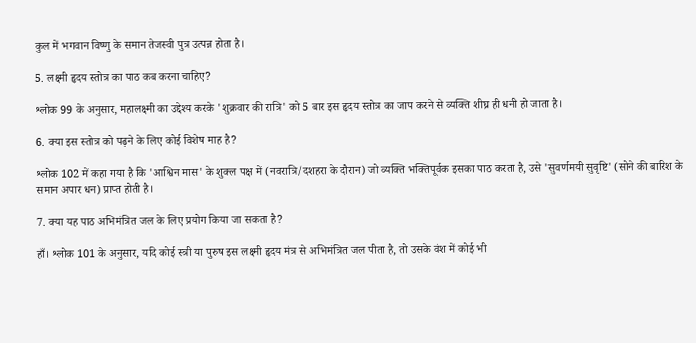कुल में भगवान विष्णु के समान तेजस्वी पुत्र उत्पन्न होता है।

5. लक्ष्मी हृदय स्तोत्र का पाठ कब करना चाहिए?

श्लोक 99 के अनुसार, महालक्ष्मी का उद्देश्य करके 'शुक्रवार की रात्रि' को 5 बार इस हृदय स्तोत्र का जाप करने से व्यक्ति शीघ्र ही धनी हो जाता है।

6. क्या इस स्तोत्र को पढ़ने के लिए कोई विशेष माह है?

श्लोक 102 में कहा गया है कि 'आश्विन मास' के शुक्ल पक्ष में (नवरात्रि/दशहरा के दौरान) जो व्यक्ति भक्तिपूर्वक इसका पाठ करता है, उसे 'सुवर्णमयी सुवृष्टि' (सोने की बारिश के समान अपार धन) प्राप्त होती है।

7. क्या यह पाठ अभिमंत्रित जल के लिए प्रयोग किया जा सकता है?

हाँ। श्लोक 101 के अनुसार, यदि कोई स्त्री या पुरुष इस लक्ष्मी हृदय मंत्र से अभिमंत्रित जल पीता है, तो उसके वंश में कोई भी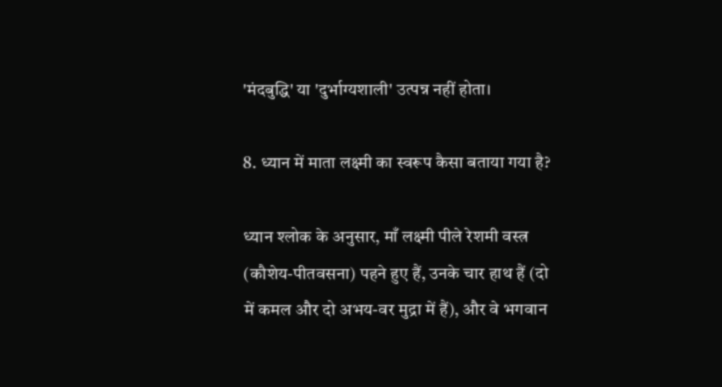'मंदबुद्धि' या 'दुर्भाग्यशाली' उत्पन्न नहीं होता।

8. ध्यान में माता लक्ष्मी का स्वरूप कैसा बताया गया है?

ध्यान श्लोक के अनुसार, माँ लक्ष्मी पीले रेशमी वस्त्र (कौशेय-पीतवसना) पहने हुए हैं, उनके चार हाथ हैं (दो में कमल और दो अभय-वर मुद्रा में हैं), और वे भगवान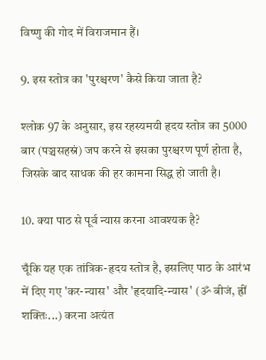विष्णु की गोद में विराजमान हैं।

9. इस स्तोत्र का 'पुरश्चरण' कैसे किया जाता है?

श्लोक 97 के अनुसार, इस रहस्यमयी हृदय स्तोत्र का 5000 बार (पञ्चसहस्रं) जप करने से इसका पुरश्चरण पूर्ण होता है, जिसके बाद साधक की हर कामना सिद्ध हो जाती है।

10. क्या पाठ से पूर्व न्यास करना आवश्यक है?

चूँकि यह एक तांत्रिक-हृदय स्तोत्र है, इसलिए पाठ के आरंभ में दिए गए 'कर-न्यास' और 'हृदयादि-न्यास' (ॐ बीजं, ह्रीं शक्तिः...) करना अत्यंत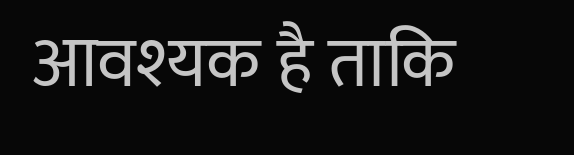आवश्यक है ताकि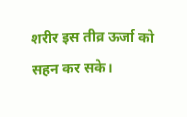शरीर इस तीव्र ऊर्जा को सहन कर सके।